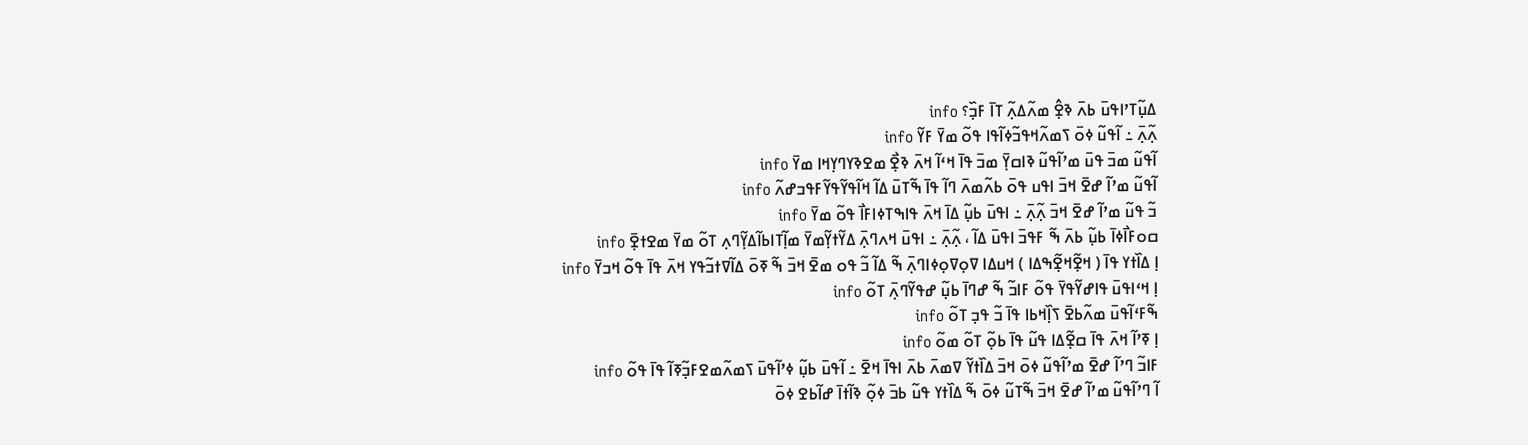ߡߎ߲߬ߠߴߊߟߎ߫ ߕߍ߫ ߢߐ߲߮ ߘߍ߬ߡߍ߲߬ ߠߊ߫ ߓߏ߲߰؟ info
ߍ߲߬ߍ߲߫ ߸ ߊ߬ߟߎ߬ ߦߋ߫ ߖߘߍ߬ߞߟߏ߬ߦߊ߬ߟߊ ߟߋ߬ ߘߌ߫ ߓߌ߬ info
ߊ߬ߟߎ߬ ߘߏ߫ ߟߎ߫ ߘߴߊ߬ߟߎ߬ ߢߊߛߌ߲߫ ߘߏ߫ ߟߊ߫ ߞߵߊ߬ ߞߍ߫ ߢߐ߲߯ ߘߐߢߌߣߌ߲ߞߊ ߘߌ߫ info
ߊ߬ߟߎ߬ ߘߴߊ߬ ߝߐ߫ ߞߏ߫ ߊߟߎ ߟߋ߫ ߕߍ߬ߘߍ߫ ߣߊ߬ ߟߊ߫ ߒ߬ߠߎ߫ ߡߊ߬ ߞߊ߬ߟߌ߬ߟߌ߬ߓߟߏߝߍ߬ info
ߏ߬ ߟߎ߬ ߘߴߊ߬ ߝߐ߫ ߞߏ߫ ߍ߲߬ߍ߲߫ ߸ ߊߟߎ߫ ߕߎ߲߬ ߡߊ߫ ߞߍ߫ ߟߊߒߠߦߊߓߊ߯ ߟߋ߬ ߘߌ߫ info
ߛߋߓߊ߯ߦߊ߫ ߕߎ߲߬ ߕߍ߫ ߒ߬ ߓߟߏ߫ ߊߟߎ߫ ߡߊ߬ ، ߍ߲߬ߍ߲߫ ߸ ߊߟߎ߫ ߞߍߣߍ߲߫ ߡߌ߬ߙߌ߲߬ߘߌ߫ ߘߊ߲߬ߠߊߕߊ߬ߡߌ߲߬ߣߍ߲ ߠߋ߬ ߘߌ߫ ߘߐߙߐ߲߫ info
ߊ߲ ߡߊ߰ߙߌ ߟߊ߫ ( ߞߐ߲߬ߞߐ߲߬ߒߡߊ ) ߞߎߡߊ ߜߋ߲ߜߋ߲ߦߊߣߍ߲߫ ߒ߬ ߡߊ߬ ߏ߬ ߟߋ ߘߐ߫ ߞߏ߫ ߒ߬ ߧߋ߫ ߡߊ߬ߜߙߏ߬ߟߌ ߞߍ߫ ߟߊ߫ ߟߋ߬ ߞߏߌ߫ info
ߊ߲ ߞߵߊߟߎ߫ ߟߊߝߌ߬ߟߌ߫ ߟߋ߬ ߓߊߏ߬ ߒ߬ ߝߣߊ߫ ߕߎ߲߬ ߝߟߌ߬ߣߍ߲߫ ߠߋ߬ info
ߒ߬ߓߵߊ߬ߟߎ߫ ߘߍ߬ߕߐ߫ ߖߊ߲߰ߞߕߊ ߟߊ߫ ߏ߬ ߟߏ߲ ߠߋ߬ info
ߊ߲ ߧߴߊ߬ ߞߍ߫ ߟߊ߫ ߛߐ߲߬ߡߊ ߟߎ߬ ߟߊ߫ ߕߋ߲߬ ߠߋ߬ ߘߋ߬ info
ߓߊߏ߬ ߣߴߊ߬ ߝߐ߫ ߘߴߊ߬ߟߎ߬ ߦߋ߫ ߞߏ߫ ߡߊ߰ߙߌ߬ ߜߘߍ߫ ߕߍ߫ ߊߟߊ߫ ߞߐ߫ ߸ ߊ߬ߟߎ߫ ߕߎ߲߬ ߦߴߊ߬ߟߎ߫ ߖߘߍ߬ߘߐߓߏ߲߬ߧߊ߬ ߟߊ߫ ߟߋ߬ info
ߊ߬ ߣߴߊ߬ߟߎ߬ ߘߴߊ߬ ߝߐ߫ ߞߏ߫ ߒ߬ߠߎ߬ ߦߋ߫ ߒ߬ ߡߊ߰ߙߌ ߟߎ߬ ߕߏ߫ ߦߋ߲߬ ߢߊ߬ߙߊ߫ ߝߊ߬ߕߐ ߦߋ߫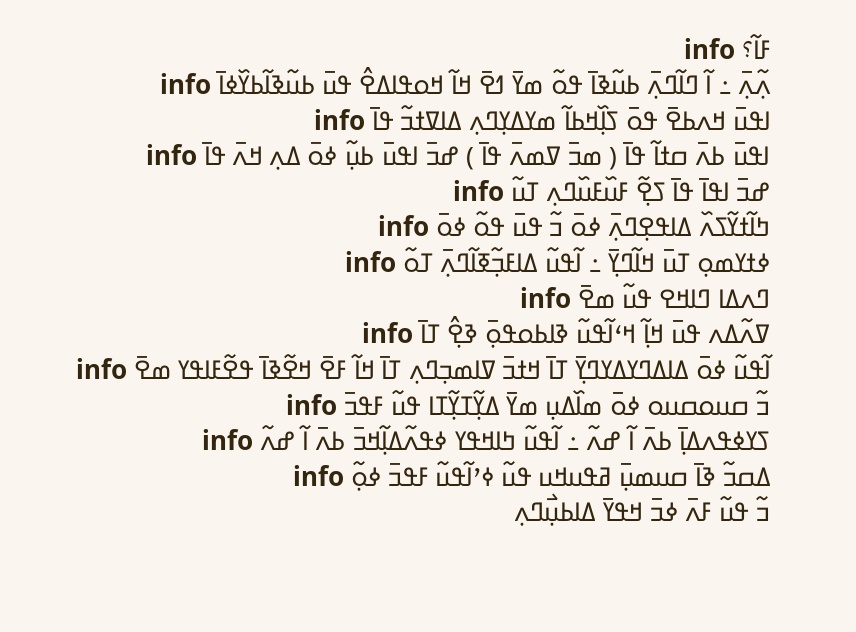ߓߊ߬؟ info
ߍ߲߬ߍ߲߫ ߸ ߊ߬ ߣߊ߬ߣߍ߲߫ ߕߎ߬ߢߊ߫ ߟߋ߬ ߘߌ߫ ߗߐ߫ ߞߊ߬ ߞߋߟߊߡߐ߮ ߟߎ߫ ߕߎ߬ߢߊ߬ߕߌ߰ߦߊ߫ info
ߊߟߎ߫ ߞߍߕߐ߫ ߟߋ߫ ߖߊ߲߰ߞߕߊ߬ ߘߌߡߌ߲ߣߍ߲ ߡߊߜߙߏ߬ ߟߊ߫ info
ߊߟߎ߫ ߕߍ߫ ߛߙߊ߬ ߟߊ߫ ( ߘߏ߫ ߜߘߍ߫ ߟߊ߫ ) ߝߏ߫ ߊߟߎ߫ ߕߎ߲߬ ߦߋ߫ ߡߍ߲ ߞߍ߫ ߟߊ߫ info
ߝߏ߫ ߊߟߊ߫ ߟߊ߫ ߖߐ߲߬ ߓߎ߰ߓߎ߰ߣߍ߲ ߠߎ߬ info
ߤߊ߬ߙߌ߬ߖߍ߰ ߡߊߟߐ߲ߣߍ߲߫ ߦߋ߫ ߏ߬ ߟߎ߫ ߟߋ߬ ߦߋ߫ info
ߦߙߌߘߋ߲ ߠߎ߫ ߞߊ߬ߣߌ߲߫ ߸ ߊ߬ߟߎ߬ ߡߊߓߏ߲߬ߧߊ߬ߣߍ߲߫ ߠߋ߬ info
ߣߍߡߊ ߣߊߞߐ ߟߎ߬ ߘߐ߫ info
ߜߍ߬ߡߍ ߟߎ߫ ߞߊ߲߬ ߞߵߊ߬ߟߎ߬ ߢߊߕߋߟߋ߲߫ ߢߐ߲߮ ߠߊ߫ info
ߊ߬ߟߎ߬ ߦߋ߫ ߡߊߡߣߌߡߌߣߌ߲߫ ߠߊ߫ ߞߙߏ߫ ߜߊߘߏ߲ߣߍ߲ ߠߊ߫ ߞߊ߬ ߓߐ߫ ߞߐ߬ߢߊ߫ ߟߐ߬ߓߊߟߌ ߘߐ߫ info
ߏ߬ ߛߎߋߛߎߋ ߦߋ߫ ߘߊ߰ߡߎ߲ ߘߌ߫ ߡߌ߲߬ߠߌ߲߬ߠߊ ߟߎ߬ ߓߟߏ߫ info
ߖߌߦߟߍߡߊ߲߫ ߕߍ߫ ߊ߬ ߝߍ߬ ߸ ߊ߬ߟߎ߬ ߤߊߞߟߌ ߦߟߍ߬ߡߊ߲߬ߞߏ߫ ߕߍ߫ ߊ߬ ߝߍ߬ info
ߡߛߏ߬ ߢߊ߫ ߛߎߘߎ߲߫ ߥߟߎߞߎ ߟߎ߬ ߦߴߊ߬ߟߎ߬ ߓߟߏ߫ ߦߋ߲߬ info
ߏ߬ ߟߎ߬ ߓߍ߫ ߦߏ߫ ߞߟߌ߫ ߡߊߕߎ߲߯ߣߍ߲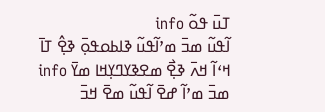ߠߎ߫ ߟߋ߬ info
ߊ߬ߟߎ߬ ߘߏ߫ ߘߴߊ߬ߟߎ߬ ߢߊߕߋߟߋ߲߫ ߢߐ߲߮ ߠߊ߫ ߞߵߊ߬ ߞߍ߫ ߢߐ߲߯ ߘߐߢߌߣߌ߲ߞߊ ߘߌ߫ info
ߘߏ߫ ߘߴߊ߬ ߝߐ߫ ߊ߬ߟߎ߬ ߘߐ߫ ߞߏ߫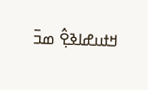ߞߙߎߝߊߢߐ߲߮ ߘߏ߫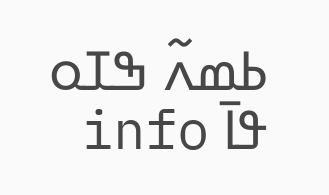ߕߘߍ߬ ߒߠߋ ߟߊ߫ info